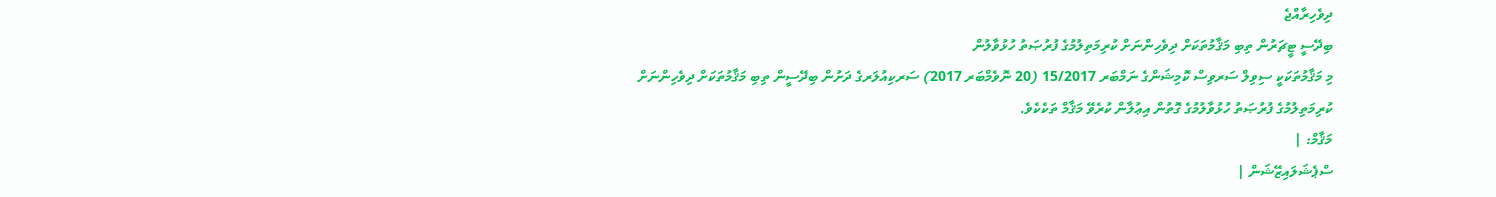ދިވެހިރާއްޖެ
ބިދޭސީ ޓީޗަރުން ތިބި މަޤާމުތަކަށް ދިވެހިންނަށް ކުރިމަތިލުމުގެ ފުރުޞަތު ހުޅުވާލުން
މި މަޤާމުތަކަކީ ސިވިލް ސަރވިސް ކޮމިޝަންގެ ނަމްބަރ 15/2017 (20 ނޮވެމްބަރ 2017) ސަރކިއުލަރގެ ދަށުން ބިދޭސީން ތިބި މަޤާމުތަކަށް ދިވެހިންނަށް ކުރިމަތިލުމުގެ ފުރުޞަތު ހުޅުވާލުމުގެ ގޮތުން އިޢުލާން ކުރެވޭ މަޤާމް ތަކެކެވެ.
މަޤާމް: |
ސްޕެޝަލައިޒޭޝަން |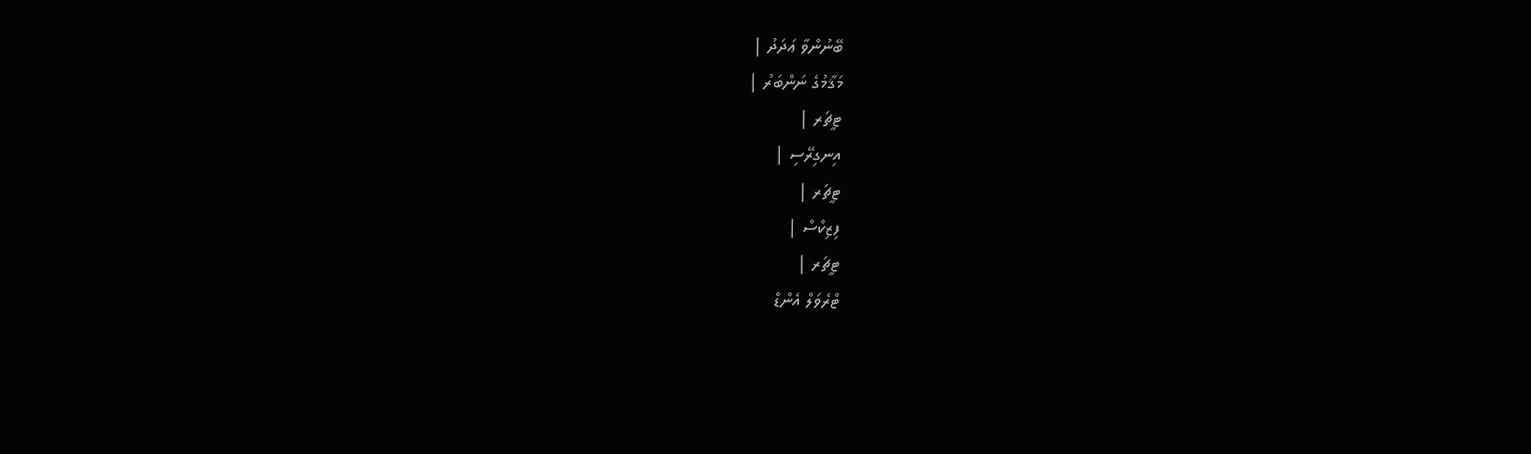ބޭނުންވާ ޢަދަދު |
މަޤާމުގެ ނަންބަރު |
ޓީޗަރ |
އިނގިރޭސި |
ޓީޗަރ |
ފިޒިކްސް |
ޓީޗަރ |
ޓްރެވަލް އެންޑް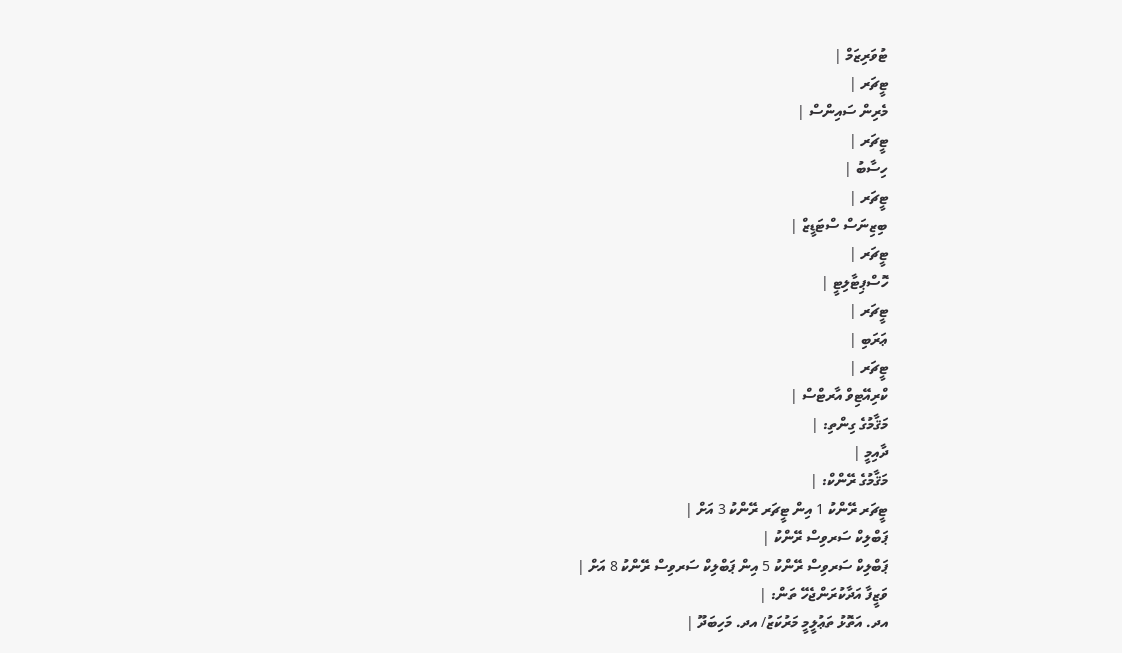ޓުވަރިޒަމް |
ޓީޗަރ |
މެރިން ސައިންސް |
ޓީޗަރ |
ހިސާބު |
ޓީޗަރ |
ބިޒިނަސް ސްޓަޑީޒް |
ޓީޗަރ |
ހޮސްޕިޓާލިޓީ |
ޓީޗަރ |
ޢަރަބި |
ޓީޗަރ |
ކްރިއޭޓިވް އާރޓްސް |
މަޤާމުގެ ގިންތި: |
ދާއިމީ |
މަޤާމުގެ ރޭންކް: |
ޓީޗަރ ރޭންކު 1 އިން ޓީޗަރ ރޭންކު 3 އަށް |
ޕަބްލިކް ސަރވިސް ރޭންކު |
ޕަބްލިކް ސަރވިސް ރޭންކު 5 އިން ޕަބްލިކް ސަރވިސް ރޭންކު 8 އަށް |
ވަޒީފާ އަދާކުރަންޖެހޭ ތަން: |
އދ. އަތޮޅު ތަޢުލީމީ މަރުކަޒު/ އދ. މަހިބަދޫ |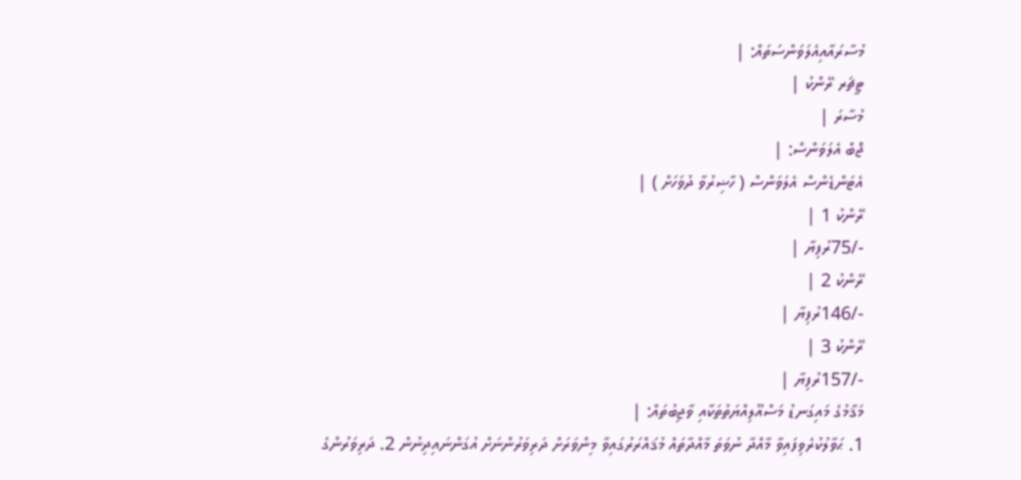މުސާރައާއިއެލަވަންސަތައް: |
ޓީޗަރ ރޭންކު |
މުސާރަ |
ޖޮބް އެލަވަންސް: |
އެޓަންޑެންސް އެލަވަންސް ( ހާޟިރުވާ ދުވަހަށް ) |
ރޭންކު 1 |
-/75ރުފިޔާ |
ރޭންކު 2 |
-/146ރުފިޔާ |
ރޭންކު 3 |
-/157ރުފިޔާ |
މަޤާމުގެ މައިގަނޑު މަސްއޫލިއްޔަތުތަކާއި ވާޖިބުތައް: |
1. ޙަވާލުކުރެވިފައިވާ މާއްދާ ނުވަތަ މާއްދާތައް މުޤައްރަރުގައިވާ މިންވަރަށް ދަރިވަރުންނަށް އުގަންނައިދިނުން 2. ދަރިވަރުންގެ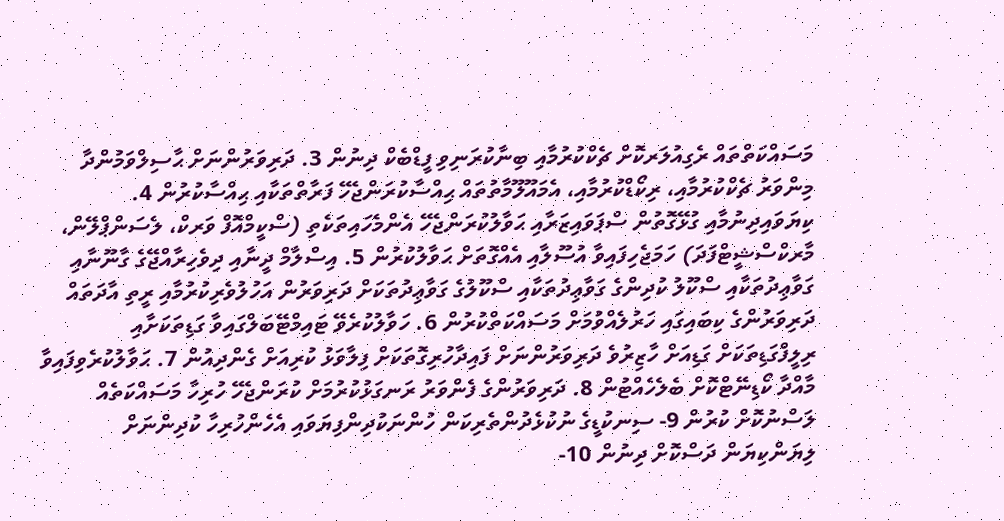މަސައްކަތްތައް ރެގިއުލަރކޮށް ޗެކްކުރުމާއި ބިނާކުރަނިވި ފީޑްބެކް ދިނުން 3. ދަރިވަރުންނަށް ޙާސިލްވަމުންދާ މިންވަރު ޗެކްކުރުމާއި، ރިކޯޑްކުރުމާއި، އެމައޫލޫމާތުތައް ޙިއްސާކުރަންޖެހޭ ފަރާތްތަކާއި ޙިއްސާކުރުން 4. ކިޔަވައިދިނުމާއި ގުޅޭގޮތުން ސްޕަވައިޒަރާއި ޙަވާލުކުރަންޖެހޭ އެންމެހައިތަކެތި (ސްކީމްއޮފް ވަރކް، ލެސަންޕްލޭން، މާރކްސްޝީޓްފަދަ) ހަމަޖެހިފައިވާ އުސޫލާއި އެއްގޮތަށް ޙަވާލުކުރުން 5. އިސްލާމް ދީނާއި ދިވެހިރާއްޖޭގެ ގާނޫނާއި ގަވާޢިދުތަކާއި ސްކޫލު ކުދިންގެ ގަވާޢިދުތަކާއި ސްކޫލުގެ ގަވާޢިދުތަކަށް ދަރިވަރުން އަހުލުވެރިކުރުމާއި ރީތި އާދަތައް ދަރިވަރުންގެ ކިބައިގައި ހަރުލެއްވުމަށް މަސައްކަތްކުރުން 6. ހަވާލުކުރެވޭ ޓައިމްޓޭބަލްގައިވާ ގަޑިތަކަށާއި ރިލީފްގަޑިތަކަށް ގަޑިއަށް ހާޒިރުވެ ދަރިވަރުންނަށް ފައިދާހުރިގޮތަކަށް ފިލާވަޅު ކުރިއަށް ގެންދިއުން 7. ޙަވާލުކުރެވިފައިވާ މާއްދާ ކޯޑިނޭޓްކޮށް ބެލެހެއްޓުން 8. ދަރިވަރުންގެ ފެންވަރު ރަނގަޅުކުރުމަށް ކުރަންޖެހޭ ހުރިހާ މަސައްކަތެއް ލަސްނުކޮށް ކުރުން 9- ސިނކުޑީގެ ނުކުޅެދުންތެރިކަން ހުންނަކުދިންފިޔަވައި އެހެންހުރިހާ ކުދިންނަށް ލިޔަންކިޔަން ދަސްކޮށް ދިނުން 10-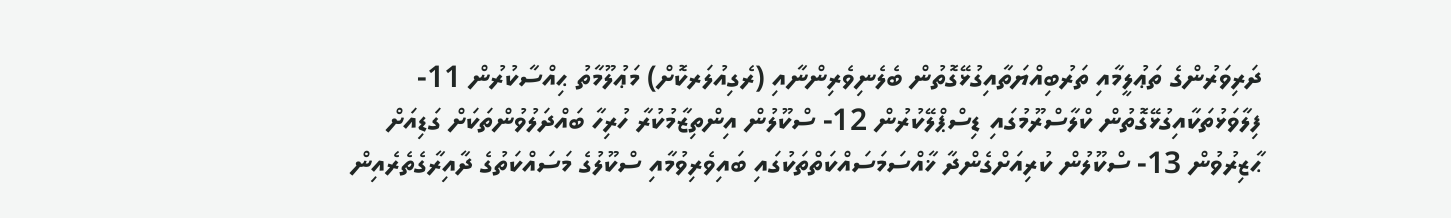ދަރިވަރުންގެ ތަޢުލީމާއި ތަރުބިއްޔަތާއިގުޅޭގޮތުން ބެލެނިވެރިންނާއި (ރެގިއުލަރކޮށް) މަޢުލޫމާތު ޙިއްސާކުރުން 11- ފިލާވަޅުތަކާއިގުޅޭގޮތުން ކްލާސްރޫމުގައި ޑިސްޕްލޭކުރުން 12- ސްކޫލުން އިންތިޒާމުކުރާ ހުރިހާ ބައްދަލުވުންތަކަށް ގަޑިއަށް ޙާޒިރުވުން 13- ސްކޫލުން ކުރިއަށްގެންދާ ޚާއްސަމަސައްކަތްތަކުގައި ބައިވެރިވުމާއި ސްކޫލުގެ މަސައްކަތުގެ ދާއިރާގެތެރެއިން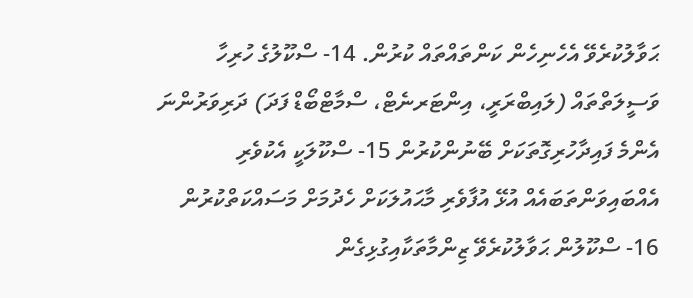ޙަވާލުކުރެވޭ އެހެނިހެން ކަންތައްތައް ކުރުން. 14- ސްކޫލުގެ ހުރިހާ ވަސީލަތްތައް (ލައިބްރަރީ، އިންޓަރނެޓް، ސްމާޓްބޯޑް ފަދަ) ދަރިވަރުންނަ އެންމެ ފައިދާހުރިގޮތަކަށް ބޭނުންކުރުން 15- ސްކޫލަކީ އެކުވެރި އެއްބައިވަންތަބައެއް އުޅޭ އުފާވެރި މާޙައުލަކަށް ހެދުމަށް މަސައްކަތްކުރުން 16- ސްކޫލުން ޙަވާލުކުރެވޭ ޒިންމާތަކާއިގުޅިގެން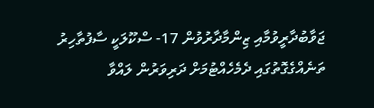ޖަވާބުދާރީވުމާއި ޒިންމާދާރުވުން 17- ސްކޫލަކީ ސާފުތާހިރު ތަނެއްގެގޮތުގައި ދެމެހެއްޓުމަށް ދަރިވަރުން ލައްވާ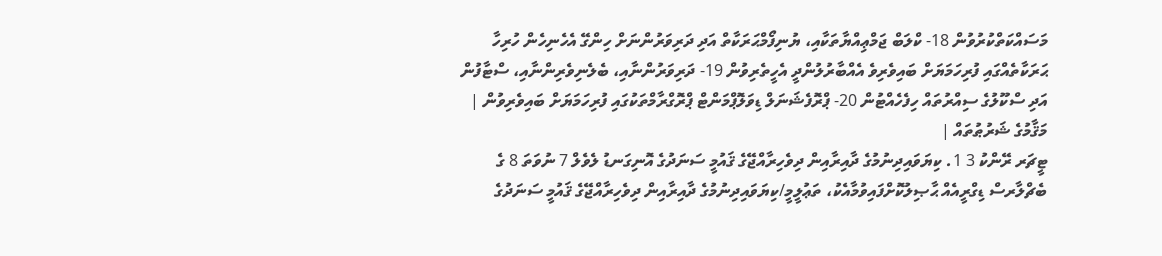މަސައްކަތްކުރުވުން 18- ކްލަބް ޖަމްޢިއްޔާތަކާއި، ޔުނިފޯމްޙަރަކާތް އަދި ދަރިވަރުންނަށް ހިންގޭ އެހެނިހެން ހުރިހާ ޙަރަކާތެއްގައި ފުރިހަމަޔަށް ބައިވެރިވެ އެއްބާރުލުންދީ އެހީތެރިވުން 19- ދަރިވަރުންނާއި، ބެލެނިވެރިންނާއި، ސްޓާފުން އަދި ސްކޫލުގެ ސިއްރުތައް ހިފެހެއްޓުން 20- ޕްރޮފެޝަނަލް ޑިވަލޮޕްމަންޓް ޕްރޮގްރާމްތަކުގައި ފުރިހަމަޔަށް ބައިވެރިވުން |
މަޤާމުގެ ޝަރުޠުތައް |
ޓީޗަރ ރޭންކު 3 1. ކިޔަވައިދިނުމުގެ ދާއިރާއިން ދިވެހިރާއްޖޭގެ ޤައުމީ ސަނަދުގެ އޮނިގަނޑު ލެވެލް 7 ނުވަތަ 8 ގެ ބެޗްލާރސް ޑިގްރީއެއް ޙާޞިލުކޮށްފައިވުމާއެކު، ތަޢުލީމީ/ކިޔަވައިދިނުމުގެ ދާއިރާއިން ދިވެހިރާއްޖޭގެ ޤައުމީ ސަނަދުގެ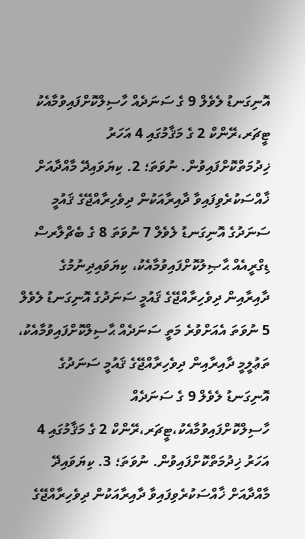އޮނިގަނޑު ލެވެލް 9 ގެ ސަނަދެއް ހާސިލްކޮށްފައިވުމާއެކު ޓީޗަރ،ރޭންކް 2 ގެ މަޤާމުގައި 4 އަހަރު ޚިދުމަތްކޮށްފައިވުން. ނުވަތަ؛ 2. ކިޔަވައިދޭ މާއްދާއަށް ޚާއްސަކުރެވިފައިވާ ދާއިރާއަކުން ދިވެހިރާއްޖޭގެ ޤައުމީ ސަނަދުގެ އޮނިގަނޑު ލެވެލް 7 ނުވަތަ 8 ގެ ބެޗްލާރސް ޑިގްރީއެއް ޙާޞިލުކޮށްފައިވުމާއެކު، ކިޔަވައިދިނުމުގެ ދާއިރާއިން ދިވެހިރާއްޖޭގެ ޤައުމީ ސަނަދުގެ އޮނިގަނޑު ލެވެލް 5 ނުވަތަ އެއަށްވުރެ މަތީ ސަނަދެއް ޙާސިލްކޮށްފައިވުމާއެކު، ތަޢުލީމީ ދާއިރާއިން ދިވެހިރާއްޖޭގެ ޤައުމީ ސަނަދުގެ އޮނިގަނޑު ލެވެލް 9 ގެ ސަނަދެއް ހާސިލްކޮށްފައިވުމާއެކު،ޓީޗަރ،ރޭންކް 2 ގެ މަޤާމުގައި 4 އަހަރު ޚިދުމަތްކޮށްފައިވުން. ނުވަތަ؛ 3. ކިޔަވައިދޭ މާއްދާއަށް ޚާއްސަކުރެވިފައިވާ ދާއިރާއަކުން ދިވެހިރާއްޖޭގެ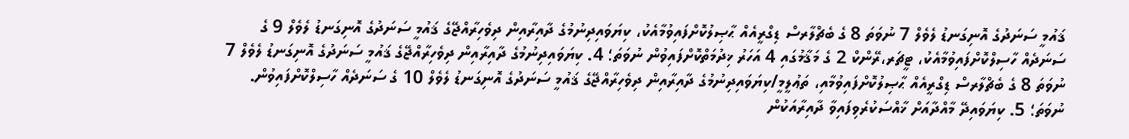ޤައުމީ ސަނަދުގެ އޮނިގަނޑު ލެވެލް 7 ނުވަތަ 8 ގެ ބެޗްލާރސް ޑިގްރީއެއް ޙާޞިލުކޮށްފައިވުމާއެކު، ކިޔަވައިދިނުމުގެ ދާއިރާއިން ދިވެހިރާއްޖޭގެ ޤައުމީ ސަނަދުގެ އޮނިގަނޑު ލެވެލް 9 ގެ ސަނަދެއް ހާސިލްކޮށްފައިވުމާއެކު، ޓީޗަރ،ރޭންކް 2 ގެ މަޤާމުގައި 4 އަހަރު ޚިދުމަތްކޮށްފައިވުން ނުވަތަ؛ 4. ކިޔަވައިދިނުމުގެ ދާއިރާއިން ދިވެހިރާއްޖޭގެ ޤައުމީ ސަނަދުގެ އޮނިގަނޑު ލެވެލް 7 ނުވަތަ 8 ގެ ބެޗްލާރސް ޑިގްރީއެއް ޙާޞިލުކޮށްފައިވުމާއި، ތަޢުލީމީ/ކިޔަވައިދިނުމުގެ ދާއިރާއިން ދިވެހިރާއްޖޭގެ ޤައުމީ ސަނަދުގެ އޮނިގަނޑު ލެވެލް 10 ގެ ސަނަދެއް ހާސިލްކޮށްފައިވުން. ނުވަތަ؛ 5. ކިޔަވައިދޭ މާއްދާއަށް ޚާއްސަކުރެވިފައިވާ ދާއިރާއަކުން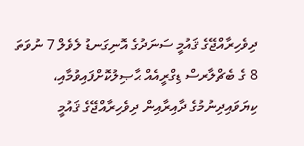ދިވެހިރާއްޖޭގެ ޤައުމީ ސަނަދުގެ އޮނިގަނޑު ލެވެލް 7 ނުވަތަ 8 ގެ ބެޗްލާރސް ޑިގްރީއެއް ޙާޞިލުކޮށްފައިވުމާއި، ކިޔަވައިދިނުމުގެ ދާއިރާއިން ދިވެހިރާއްޖޭގެ ޤައުމީ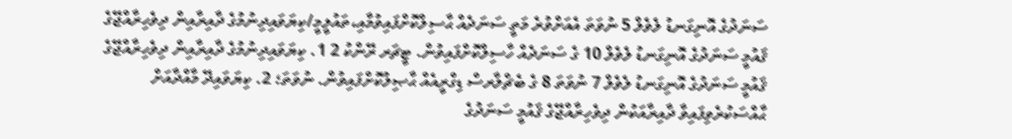ސަނަދުގެ އޮނިގަނޑު ލެވެލް 5 ނުވަތަ އެއަށްވުރެ މަތީ ސަނަދެއް ޙާސިލްކޮށްފައިވުމާއި،ތައުލީމީ/ކިޔަވައިދިނުމުގެ ދާއިރާއިން ދިވެހިރާއްޖޭގެ ޤައުމީ ސަނަދުގެ އޮނިގަނޑު ލެވެލް 10 ގެ ސަނަދެއް ހާސިލްކޮށްފައިވުން. ޓީޗަރ ރޭންކު 2 1. ކިޔަވައިދިނުމުގެ ދާއިރާއިން ދިވެހިރާއްޖޭގެ ޤައުމީ ސަނަދުގެ އޮނިގަނޑު ލެވެލް 7 ނުވަތަ 8 ގެ ބެޗްލާރސް ޑިގްރީއެއް ޙާޞިލުކޮށްފައިވުން. ނުވަތަ؛ 2. ކިޔަވައިދޭ މާއްދާއަށް ޙާއްސަކުރެވިފައިވާ ދާއިރާއަކުން ދިވެހިރާއްޖޭގެ ޤައުމީ ސަނަދުގެ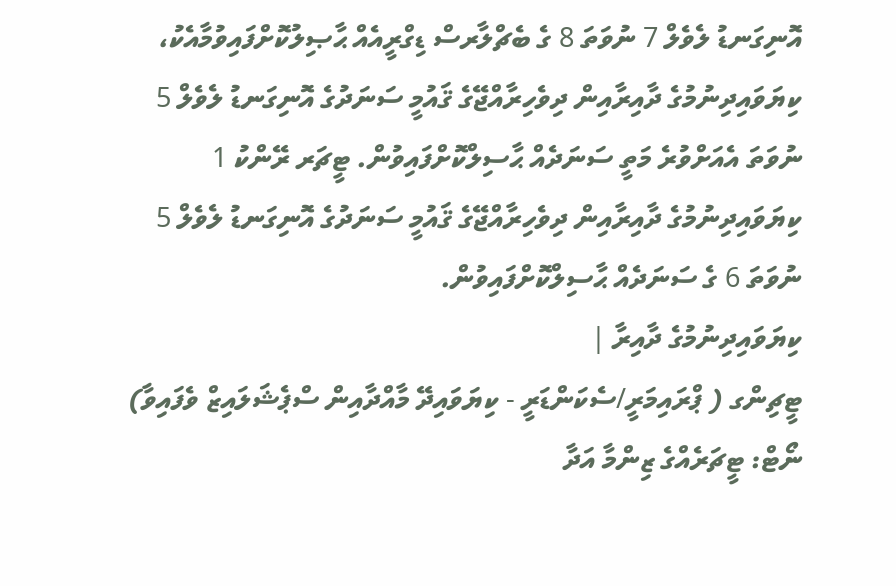އޮނިގަނޑު ލެވެލް 7 ނުވަތަ 8 ގެ ބެޗްލާރސް ޑިގްރީއެއް ޙާޞިލުކޮށްފައިވުމާއެކު، ކިޔަވައިދިނުމުގެ ދާއިރާއިން ދިވެހިރާއްޖޭގެ ޤައުމީ ސަނަދުގެ އޮނިގަނޑު ލެވެލް 5 ނުވަތަ އެއަށްވުރެ މަތީ ސަނަދެއް ޙާސިލްކޮށްފައިވުން. ޓީޗަރ ރޭންކު 1 ކިޔަވައިދިނުމުގެ ދާއިރާއިން ދިވެހިރާއްޖޭގެ ޤައުމީ ސަނަދުގެ އޮނިގަނޑު ލެވެލް 5 ނުވަތަ 6 ގެ ސަނަދެއް ޙާސިލްކޮށްފައިވުން.
ކިޔަވައިދިނުމުގެ ދާއިރާ |
ޓީޗިންގ ( ޕްރައިމަރީ/ސެކަންޑަރީ - ކިޔަވައިދޭ މާއްދާއިން ސްޕެޝަލައިޒް ވެފައިވާ) ނޯޓް: ޓީޗަރެއްގެ ޒިންމާ އަދާ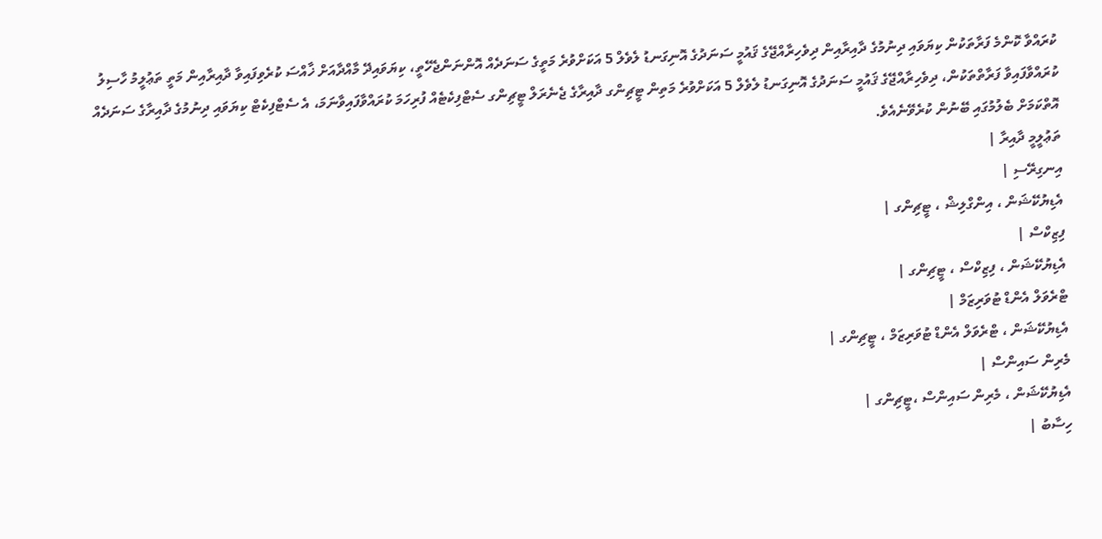ކުރައްވާ ކޮންމެ ފަރާތަކުން ކިޔަވައި ދިނުމުގެ ދާއިރާއިން ދިވެހިރާއްޖޭގެ ޤައުމީ ސަނަދުގެ އޮނިގަނޑު ލެވެލް 5 އަކަށްވުރެ މަތީގެ ސަނަދެއް އޮންނަންޖެހޭތީ، ކިޔަވައިދޭ މާއްދާއަށް ޚާއްސަ ކުރެވިފައިވާ ދާއިރާއިން މަތީ ތަޢުލީމު ހާސިލު ކުރައްވާފައިވާ ފަރާތްތަކުން، ދިވެހިރާއްޖޭގެ ޤައުމީ ސަނަދުގެ އޮނިގަނޑު ލެވެލް 5 އަކަށްވުރެ މަތިން ޓީޗިންގ ދާއިރާގެ ޖެނެރަލް ޓީޗިންގ ސެޓްފިކެޓެއް ފުރިހަމަ ކުރައްވާފައިވާނަމަ، އެ ސެޓްފިކެޓް ކިޔަވައި ދިނުމުގެ ދާއިރާގެ ސަނަދެއް އޮތްކަމަށް ބެލުމުގައި ބޭނުން ކުރެވޭނެއެވެ.
ތަޢުލީމީ ދާއިރާ |
އިނގިރޭސި |
އެޑިޔުކޭޝަން ، އިންގްލިޝް ، ޓީޗިންގ |
ފިޒިކްސް |
އެޑިޔުކޭޝަން ، ފިޒިކްސް ، ޓީޗިންގ |
ޓްރެވަލް އެންޑް ޓުވަރިޒަމް |
އެޑިޔުކޭޝަން ، ޓްރެވަލް އެންޑް ޓުވަރިޒަމް ، ޓީޗިންގ |
މެރިން ސައިންސް |
އެޑިޔުކޭޝަން ، މެރިން ސައިންސް ،ޓީޗިންގ |
ހިސާބު |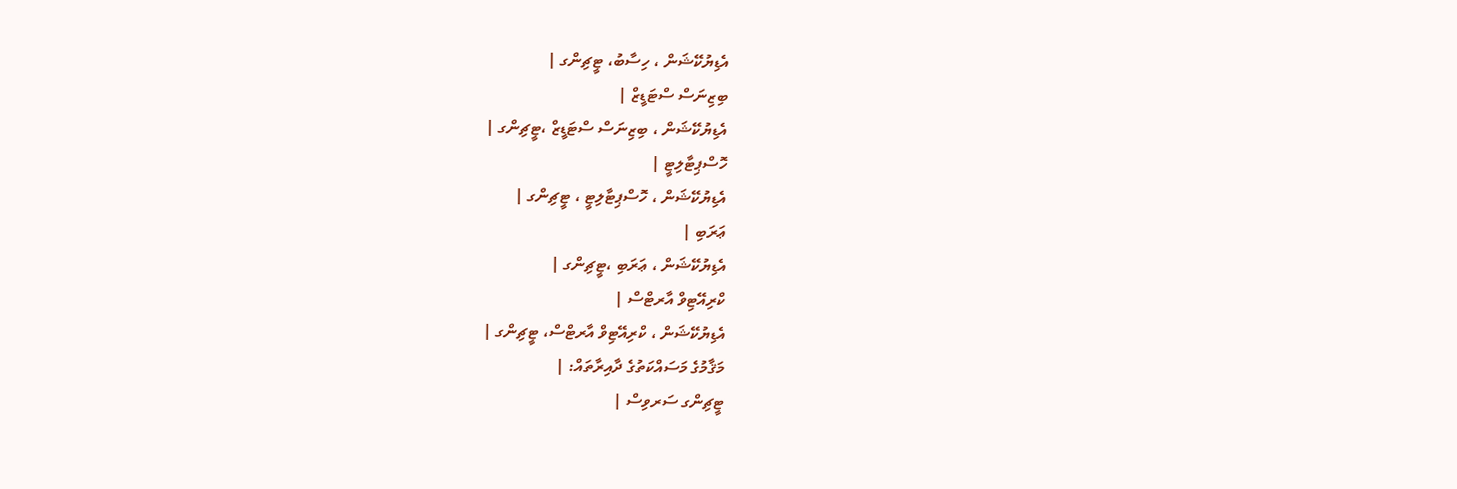އެޑިޔުކޭޝަން ، ހިސާބު، ޓީޗިންގ |
ބިޒިނަސް ސްޓަޑީޒް |
އެޑިޔުކޭޝަން ، ބިޒިނަސް ސްޓަޑީޒް ،ޓީޗިންގ |
ހޮސްޕިޓާލިޓީ |
އެޑިޔުކޭޝަން ، ހޮސްޕިޓާލިޓީ ، ޓީޗިންގ |
ޢަރަބި |
އެޑިޔުކޭޝަން ، ޢަރަބި ،ޓީޗިންގ |
ކްރިއޭޓިވް އާރޓްސް |
އެޑިޔުކޭޝަން ، ކްރިއޭޓިވް އާރޓްސް، ޓީޗިންގ |
މަޤާމުގެ މަސައްކަތުގެ ދާއިރާތައް: |
ޓީޗިންގ ސަރވިސް |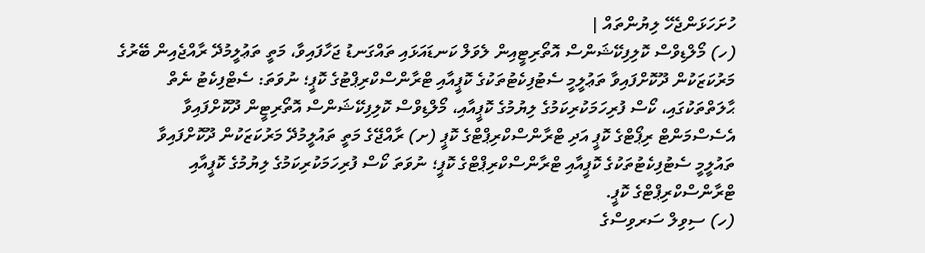ހުށަހަޅަންޖެހޭ ލިޔުންތައް |
(ހ) މޯލްޑިވްސް ކޮލިފިކޭޝަންސް އޮތޯރިޓީއިން ލެވަލް ކަނޑައަޅައި ތައްގަނޑު ޖަހާފައިވާ، މަތީ ތަޢުލީމުދޭ ރާއްޖެއިން ބޭރުގެ މަރުކަޒަކުން ދޫކޮށްފައިވާ ތަޢުލީމީ ސެޓުފިކެޓުތަކުގެ ކޮޕީއާއި ޓްރާންސްކްރިޕްޓުގެ ކޮޕީ؛ ނުވަތަ: ސެޓްފިކެޓު ނެތް ޙާލަތްތަކުގައި، ކޯސް ފުރިހަމަކުރިކަމުގެ ލިޔުމުގެ ކޮޕީއާއި، މޯލްޑިވްސް ކޮލިފިކޭޝަންސް އޮތޯރިޓީން ދޫކޮށްފައިވާ އެސެސްމަންޓް ރިޕޯޓްގެ ކޮޕީ އަދި ޓްރާންސްކްރިޕްޓްގެ ކޮޕީ (ށ) ރާއްޖޭގެ މަތީ ތައުލީމުދޭ މަރުކަޒަކުން ދޫކޮށްފައިވާ ތައުލީމީ ސެޓުފިކެޓުތަކުގެ ކޮޕީއާއި ޓްރާންސްކްރިޕްޓްގެ ކޮޕީ؛ ނުވަތަ ކޯސް ފުރިހަމަކުރިކަމުގެ ލިޔުމުގެ ކޮޕީއާއި ޓްރާންސްކްރިޕްޓްގެ ކޮޕީ.
(ހ) ސިވިލް ސަރވިސްގެ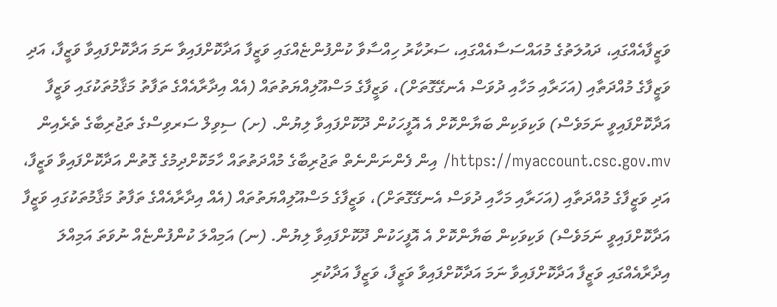ވަޒީފާއެއްގައި، ދައުލަތުގެ މުއައްސަސާއެއްގައި، ސަރުކާރު ހިއްސާވާ ކުންފުންޏެއްގައި ވަޒީފާ އަދާކޮށްފައިވާ ނަމަ އަދާކޮށްފައިވާ ވަޒީފާ، އަދި ވަޒީފާގެ މުއްދަތާއި (އަހަރާއި މަހާއި ދުވަސް އެނގޭގޮތަށް)، ވަޒީފާގެ މަސްއޫލިއްޔަތުތައް (އެއް އިދާރާއެއްގެ ތަފާތު މަޤާމުތަކުގައި ވަޒީފާ އަދާކޮށްފައިވީ ނަމަވެސް) ވަކިވަކިން ބަޔާންކޮށް އެ އޮފީހަކުން ދޫކޮށްފައިވާ ލިޔުން. (ށ) ސިވިލް ސަރވިސްގެ ތަޖުރިބާގެ ތެރެއިން https://myaccount.csc.gov.mv/ އިން ފެންނަންނެތް ތަޖުރިބާގެ މުއްދަތުތައް ހާމަކޮށްދިމުގެ ގޮތުން އަދާކޮށްފައިވާ ވަޒީފާ، އަދި ވަޒީފާގެ މުއްދަތާއި (އަހަރާއި މަހާއި ދުވަސް އެނގޭގޮތަށް)، ވަޒީފާގެ މަސްއޫލިއްޔަތުތައް (އެއް އިދާރާއެއްގެ ތަފާތު މަޤާމުތަކުގައި ވަޒީފާ އަދާކޮށްފައިވީ ނަމަވެސް) ވަކިވަކިން ބަޔާންކޮށް އެ އޮފީހަކުން ދޫކޮށްފައިވާ ލިޔުން. (ނ) އަމިއްލަ ކުންފުންޏެއް ނުވަތަ އަމިއްލަ އިދާރާއެއްގައި ވަޒީފާ އަދާކޮށްފައިވާ ނަމަ އަދާކޮށްފައިވާ ވަޒީފާ، ވަޒީފާ އަދާކުރި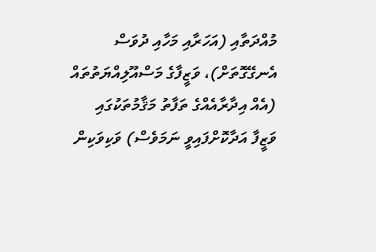މުއްދަތާއި (އަހަރާއި މަހާއި ދުވަސް އެނގޭގޮތަށް)، ވަޒީފާގެ މަސްއޫލިއްޔަތުތައް (އެއް އިދާރާއެއްގެ ތަފާތު މަޤާމުތަކުގައި ވަޒީފާ އަދާކޮށްފައިވީ ނަމަވެސް) ވަކިވަކިން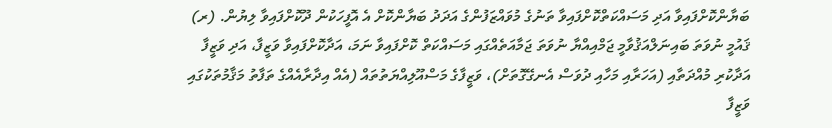ބަޔާންކޮށްފައިވާ އަދި މަސައްކަތްކޮށްފައިވާ ތަނުގެ މުވައްޒަފުންގެ އަދަދު ބަޔާންކޮށް އެ އޮފީހަކުން ދޫކޮށްފައިވާ ލިޔުން. (ރ) ޤައުމީ ނުވަތަ ބައިނަލްއަޤުވާމީ ޖަމްއިއްޔާ ނުވަތަ ޖަމާއަތެއްގައި މަސައްކަތް ކޮށްފައިވާ ނަމަ، އަދާކޮށްފައިވާ ވަޒީފާ، އަދި ވަޒީފާ އަދާކުރި މުއްދަތާއި (އަހަރާއި މަހާއި ދުވަސް އެނގޭގޮތަށް)، ވަޒީފާގެ މަސްއޫލިއްޔަތުތައް (އެއް އިދާރާއެއްގެ ތަފާތު މަޤާމުތަކުގައި ވަޒީފާ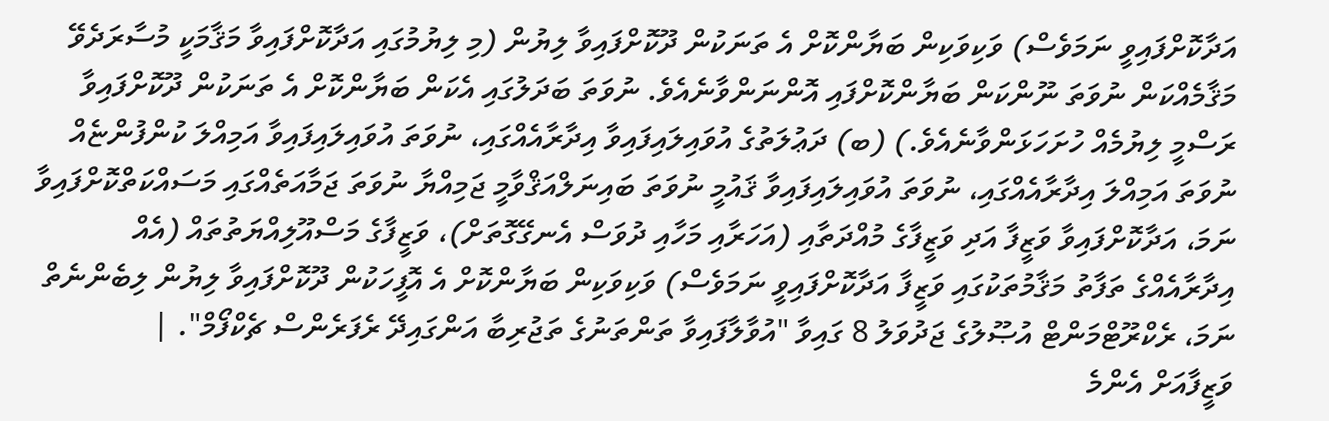އަދާކޮށްފައިވީ ނަމަވެސް) ވަކިވަކިން ބަޔާންކޮށް އެ ތަނަކުން ދޫކޮށްފައިވާ ލިޔުން (މި ލިޔުމުގައި އަދާކޮށްފައިވާ މަޤާމަކީ މުސާރަދެވޭ މަޤާމެއްކަން ނުވަތަ ނޫންކަން ބަޔާންކޮށްފައި އޮންނަންވާނެއެވެ. ނުވަތަ ބަދަލުގައި އެކަން ބަޔާންކޮށް އެ ތަނަކުން ދޫކޮށްފައިވާ ރަސްމީ ލިޔުމެއް ހުށަހަޅަންވާނެއެވެ.) (ބ) ދަޢުލަތުގެ އުވައިލައިފައިވާ އިދާރާއެއްގައި، ނުވަތަ އުވައިލައިފައިވާ އަމިއްލަ ކުންފުންޏެއް ނުވަތަ އަމިއްލަ އިދާރާއެއްގައި، ނުވަތަ އުވައިލައިފައިވާ ޤައުމީ ނުވަތަ ބައިނަލްއަޤްވާމީ ޖަމިއްޔާ ނުވަތަ ޖަމާއަތެއްގައި މަސައްކަތްކޮށްފައިވާ ނަމަ، އަދާކޮށްފައިވާ ވަޒީފާ އަދި ވަޒީފާގެ މުއްދަތާއި (އަހަރާއި މަހާއި ދުވަސް އެނގޭގޮތަށް)، ވަޒީފާގެ މަސްއޫލިއްޔަތުތައް (އެއް އިދާރާއެއްގެ ތަފާތު މަޤާމުތަކުގައި ވަޒީފާ އަދާކޮށްފައިވީ ނަމަވެސް) ވަކިވަކިން ބަޔާންކޮށް އެ އޮފީހަކުން ދޫކޮށްފައިވާ ލިޔުން ލިބެންނެތް ނަމަ، ރެކްރޫޓްމަންޓް އުޞޫލުގެ ޖަދުވަލު 8 ގައިވާ "އުވާލާފައިވާ ތަންތަނުގެ ތަޖުރިބާ އަންގައިދޭ ރެފަރެންސް ޗެކްފޯމް". |
ވަޒީފާއަށް އެންމެ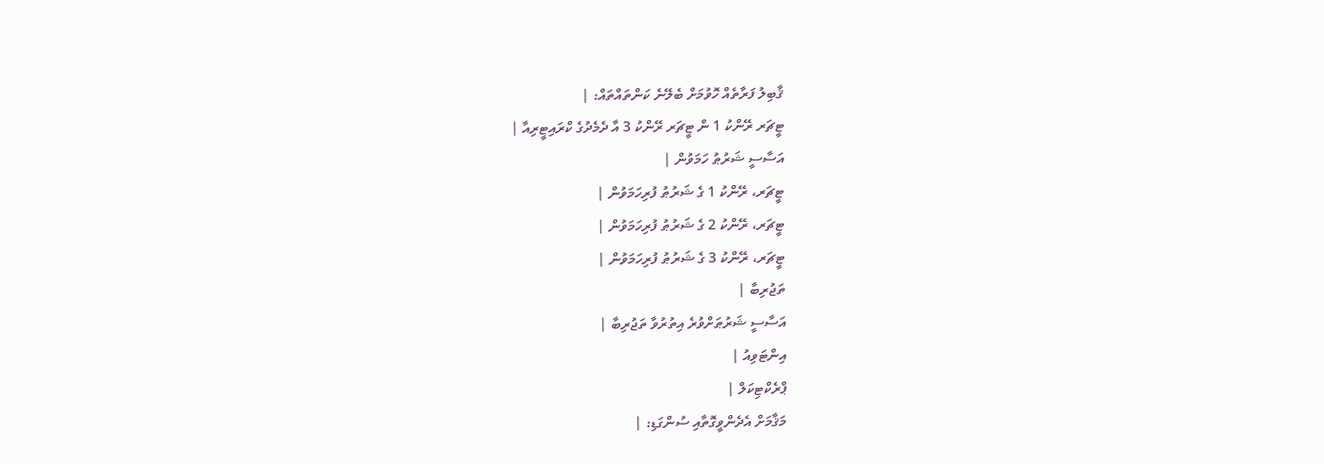ޤާބިލު ފަރާތެއް ހޮވުމަށް ބެލޭނެ ކަންތައްތައް: |
ޓީޗަރ ރޭންކު 1 ން ޓީޗަރ ރޭންކު 3 އާ ދެމެދުގެ ކްރައިޓީރިއާ |
އަސާސީ ޝަރުޠު ހަމަވުން |
ޓީޗަރ، ރޭންކު 1 ގެ ޝަރުޠު ފުރިހަމަވުން |
ޓީޗަރ، ރޭންކު 2 ގެ ޝަރުޠު ފުރިހަމަވުން |
ޓީޗަރ، ރޭންކު 3 ގެ ޝަރުޠު ފުރިހަމަވުން |
ތަޖުރިބާ |
އަސާސީ ޝަރުޠަށްވުރެ އިތުރުވާ ތަޖުރިބާ |
އިންޓަވިއު |
ޕްރެކްޓިކަލް |
މަޤާމަށް އެދެންވީގޮތާއި ސުންގަޑި: |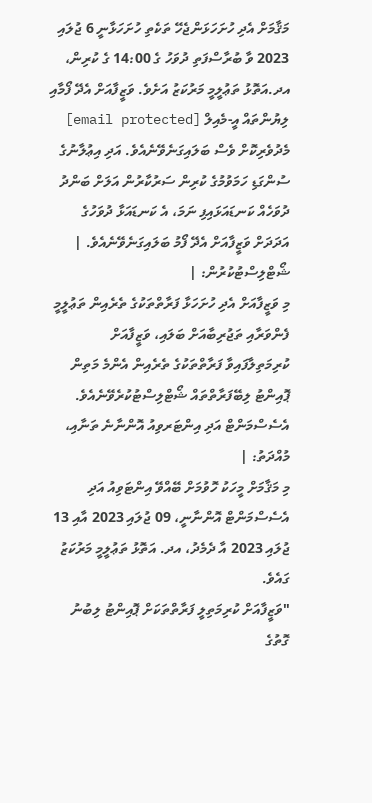މަޤާމަށް އެދި ހުށަހަޅަންޖެހޭ ތަކެތި ހުށަހަޅާނީ 6 ޖުލައި 2023 ވާ ބުރާސްފަތި ދުވަހު ގެ 14:00 ގެ ކުރިން، އދ.އަތޮޅު ތަޢުލީމީ މަރުކަޒު އަށެވެ. ވަޒީފާއަށް އެދޭ ފޯމާއި ލިޔުންތައް އީ-މެއިލް [email protected] މެދުވެރިކޮށް ވެސް ބަލައިގަނެވޭނެއެވެ. އަދި އިޢުލާނުގެ ސުންގަޑި ހަމަވުމުގެ ކުރިން ސަރުކާރުން އަލަށް ބަންދު ދުވަހެއް ކަނޑައަޅައިފި ނަމަ، އެ ކަނޑައަޅާ ދުވަހުގެ އަދަދަށް ވަޒީފާއަށް އެދޭ ފޯމު ބަލައިގަނެވޭނެއެވެ. |
ޝޯޓްލިސްޓުކުރުން: |
މި ވަޒީފާއަށް އެދި ހުށަހަޅާ ފަރާތްތަކުގެ ތެރެއިން ތަޢުލީމީ ފެންވަރާއި ތަޖުރިބާއަށް ބަލައި، ވަޒީފާއަށް ކުރިމަތިލާފައިވާ ފަރާތްތަކުގެ ތެރެއިން އެންމެ މަތިން ޕޮއިންޓު ލިބޭފަރާތްތައް ޝޯޓްލިސްޓުކުރެވޭނެއެވެ.
އެސެސްމަންޓް އަދި އިންޓަރވިއު އޮންނާނެ ތަނާއި، މުއްދަތު: |
މި މަޤާމަށް މީހަކު ހޮވުމަށް ބޭއްވޭ އިންޓަވިއު އަދި އެސެސްމަންޓް އޮންނާނީ، 09 ޖުލައި 2023 އާއި 13 ޖުލައި 2023 އާ ދެމެދު، އދ. އަތޮޅު ތަޢުލީމީ މަރުކަޒު ގައެވެ.
"ވަޒީފާއަށް ކުރިމަތިލީ ފަރާތްތަކަށް ޕޮއިންޓު ލިބުނު ގޮތުގެ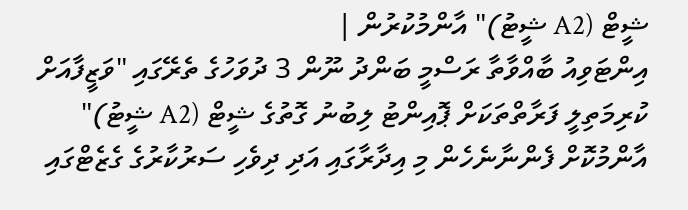ޝީޓް (A2 ޝީޓު)" އާންމުކުރުން |
އިންޓަވިއު ބާއްވާތާ ރަސްމީ ބަންދު ނޫން 3 ދުވަހުގެ ތެރޭގައި "ވަޒީފާއަށް ކުރިމަތިލީ ފަރާތްތަކަށް ޕޮއިންޓު ލިބުނު ގޮތުގެ ޝީޓް (A2 ޝީޓު)" އާންމުކޮށް ފެންނާނެހެން މި އިދާރާގައި އަދި ދިވެހި ސަރުކާރުގެ ގެޒެޓްގައި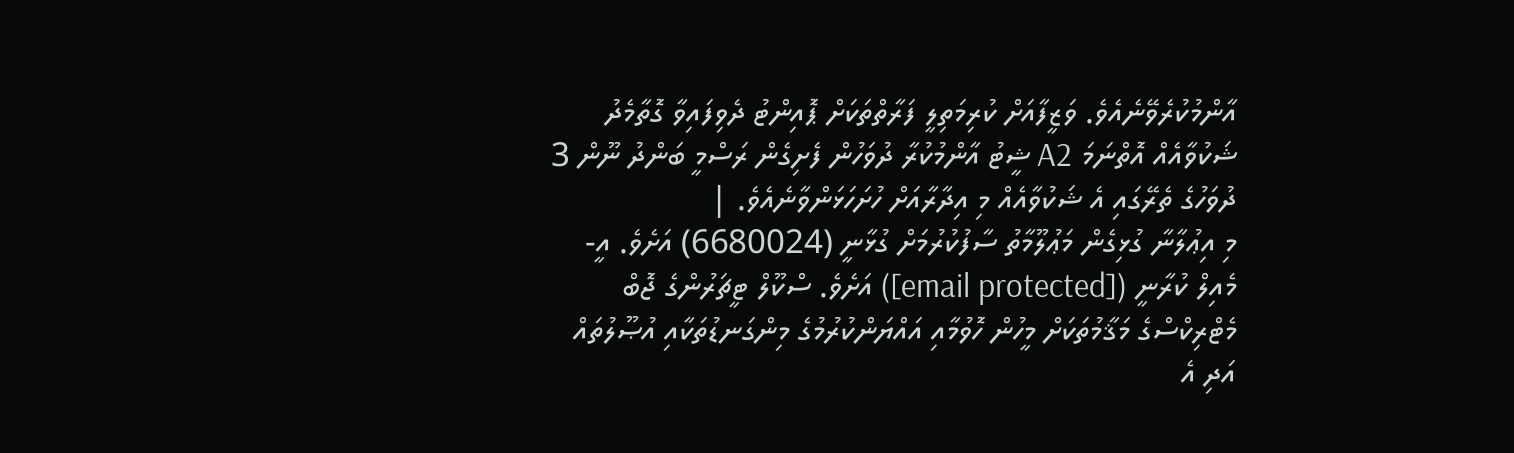އާންމުކުރެވޭނެއެވެ. ވަޒީފާއަށް ކުރިމަތިލީ ފަރާތްތަކަށް ޕޮއިންޓު ދެވިފައިވާ ގޮތާމެދު ޝަކުވާއެއް އޮތްނަމަ A2 ޝީޓު އާންމުކުރާ ދުވަހުން ފެށިގެން ރަސްމީ ބަންދު ނޫން 3 ދުވަހުގެ ތެރޭގައި އެ ޝަކުވާއެއް މި އިދާރާއަށް ހުށަހަޅަންވާނެއެވެ. |
މި އިޢުލާނާ ގުޅިގެން މަޢުލޫމާތު ސާފުކުރުމަށް ގުޅާނީ (6680024) އަށެވެ. އީ-މެއިލް ކުރާނީ ([email protected]) އަށެވެ. ސްކޫލް ޓީޗަރުންގެ ޖޮބް މެޓްރިކްސްގެ މަޤާމުތަކަށް މީހުން ހޮވުމާއި އައްޔަންކުރުމުގެ މިންގަނޑުތަކާއި އުޞޫލުތައް އަދި އެ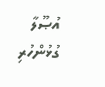އުޞޫލާ ގުޅުންހުރި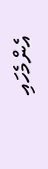އެންމެހައި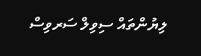ލިޔުންތައް ސިވިލް ސަރވިސް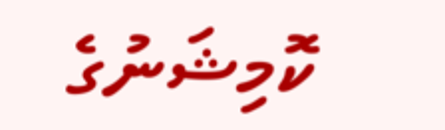ކޮމިޝަނުގެ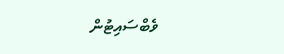ވެބްސައިޓުން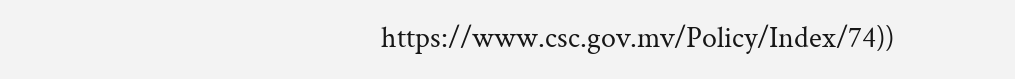https://www.csc.gov.mv/Policy/Index/74))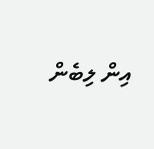އިން ލިބެން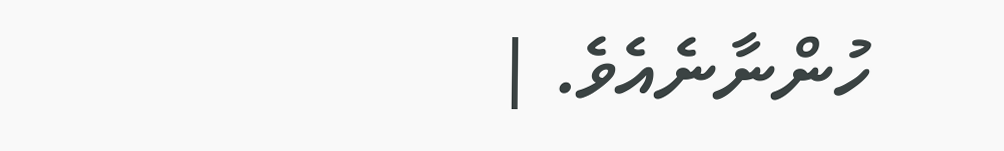ހުންނާނެއެވެ. |